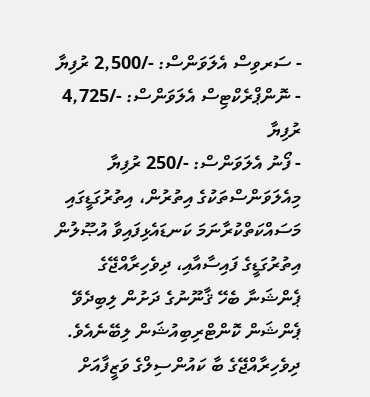- ސަރވިސް އެލަވަންސް: -/2,500 ރުފިޔާ
- ނޮންޕްރެކްޓިސް އެލަވަންސް: -/4,725 ރުފިޔާ
- ފޯނު އެލަވަންސް: -/250 ރުފިޔާ
މިއެލަވަންސްތަކުގެ އިތުރުން، އިތުރުގަޑީގައި މަސައްކަތްކުރާނަމަ ކަނޑައެޅިފައިވާ އުޞޫލުން އިތުރުގަޑީގެ ފައިސާއާއި، ދިވެހިރާއްޖޭގެ ޕެންޝަނާ ބެހޭ ޤާނޫނުގެ ދަށުން ލިބިދެވޭ ޕެންޝަން ކޮންޓްރިބިއުޝަން ލިބޭނެއެވެ.
ދިވެހިރާއްޖޭގެ ބާ ކައުންސިލްގެ ވަޒީފާއަށް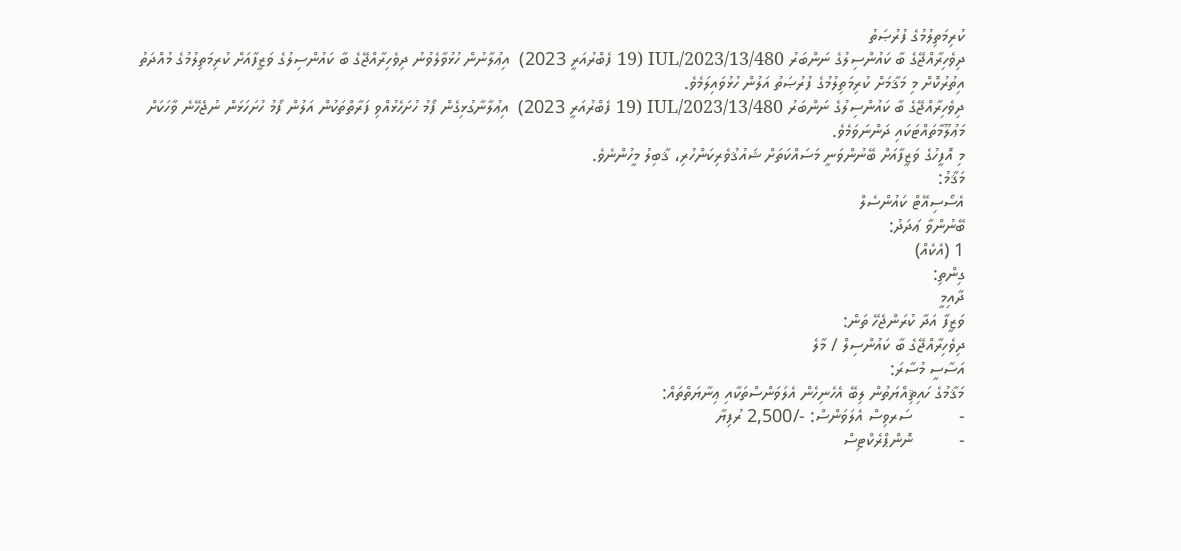ކުރިމަތިލުމުގެ ފުރުޞަތު
ދިވެހިރާއްޖޭގެ ބާ ކައުންސިލުގެ ނަންބަރު 480/IUL/2023/13 (19 ފެބްރުއަރީ 2023)  އިޢުލާނުން ހުޅުވާލެވުނު ދިވެހިރާއްޖޭގެ ބާ ކައުންސިލުގެ ވަޒީފާއަށް ކުރިމަތިލުމުގެ މުއްދަތު އިތުރުކޮށް މި މަޤާމަށް ކުރިމަތިލުމުގެ ފުރުޞަތު އަލުން ހުޅުވައިލަމެވެ.
ދިވެހިރާއްޖޭގެ ބާ ކައުންސިލުގެ ނަންބަރު 480/IUL/2023/13 (19 ފެބްރުއަރީ 2023)  އިޢުލާނާގުޅިގެން ފޯމު ހުށަހެޅުއްވި ފަރާތްތަކުން އަލުން ފޯމު ހުށަހަޅަން ނުޖެހޭނެ ވާހަކަށް މަޢުލޫމާތައްޓަކައި ދަންނަވަމެވެ.
މި އޮފީހުގެ ވަޒީފާއަށް ބޭނުންވަނީ މަސައްކަތަށް ޝައުޤުވެރިކަންހުރި، ޤާބިލު މީހުންނެވެ.
މަޤާމު:
އެސޯސިއޭޓް ކައުންސެލް
ބޭނުންވާ ޢަދަދު:
1 (އެކެއް)
ގިންތި:
ދާއިމީ
ވަޒީފާ އަދާ ކުރަންޖެހޭ ތަން:
ދިވެހިރާއްޖޭގެ ބާ ކައުންސިލް / މާލެ
އަސާސީ މުސާރަ:
މަޤާމުގެ ހައިޘިއްޔަތުން ލިބޭ އެހެނިހެން އެލަވަންސްތަކާއި ޢިނާޔަތްތައް:
-          ސަރވިސް އެލަވަންސް: -/2,500 ރުފިޔާ
-          ނޮންޕްރެކްޓިސް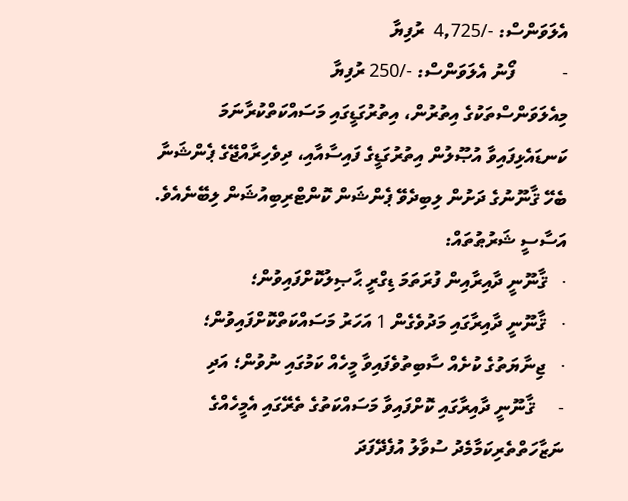އެލަވަންސް: -/4,725  ރުފިޔާ
-          ފޯނު އެލަވަންސް: -/250 ރުފިޔާ
މިއެލަވަންސްތަކުގެ އިތުރުން، އިތުރުގަޑީގައި މަސައްކަތްކުރާނަމަ ކަނޑައެޅިފައިވާ އުޞޫލުން އިތުރުގަޑީގެ ފައިސާއާއި، ދިވެހިރާއްޖޭގެ ޕެންޝަނާ ބެހޭ ޤާނޫނުގެ ދަށުން ލިބިދެވޭ ޕެންޝަން ކޮންޓްރިބިއުޝަން ލިބޭނެއެވެ.
އަސާސީ ޝަރުޠުތައް:
·   ޤާނޫނީ ދާއިރާއިން ފުރަތަމަ ޑިގްރީ ޙާޞިލުކޮށްފައިވުން؛
·   ޤާނޫނީ ދާއިރާގައި މަދުވެގެން 1 އަހަރު މަސައްކަތްކޮށްފައިވުން؛
·   ޖިނާޔަތުގެ ކުށެއް ސާބިތުވެފައިވާ މީހެއް ކަމުގައި ނުވުން؛ އަދި
-     ޤާނޫނީ ދާއިރާގައި ކޮށްފައިވާ މަސައްކަތުގެ ތެރޭގައި އެމީހެއްގެ ނަޒާހަތްތެރިކަމާމެދު ސުވާލު އުފެދޭފަދަ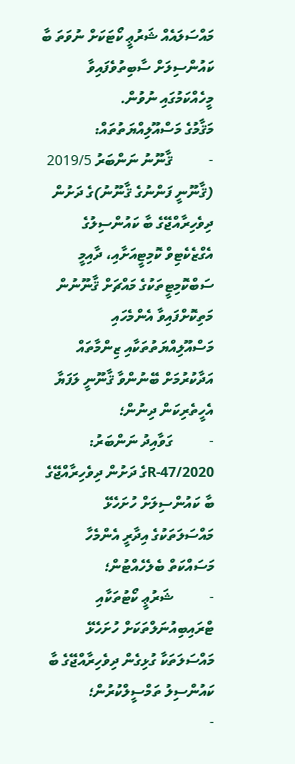މައްސަލައެއް ޝަރުޢީ ކޯޓަކަށް ނުވަތަ ބާ ކައުންސިލަށް ސާބިތުވެފައިވާ މީހެއްކަމުގައި ނުވުން.
މަޤާމުގެ މަސްއޫލިއްޔަތުތައް:
-          ޤާނޫނު ނަންބަރު 2019/5 (ޤާނޫނީ ފަންނުގެ ޤާނޫނު)ގެ ދަށުން ދިވެހިރާއްޖޭގެ ބާ ކައުންސިލުގެ އެގްޒެކެޓިވް ކޮމިޓީއަށާއި، ދާއިމީ ސަބްކޮމިޓީތަކުގެ މައްޗަށް ޤާނޫނުން މަތިކޮށްފައިވާ އެންމެހައި މަސްއޫލިއްޔަތުތަކާއި ޒިންމާތައް އަދާކުރުމަށް ބޭނުންވާ ޤާނޫނީ ލަފަޔާ އެހީތެރިކަން ދިނުން؛
-          ގަވާއިދު ނަންބަރު: 2020/R-47ގެ ދަށުން ދިވެހިރާއްޖޭގެ ބާ ކައުންސިލަށް ހުށަހެޅޭ މައްސަލަތަކުގެ އިދާރީ އެންމެހާ މަސައްކަތް ބެލެހެއްޓުން؛
-          ޝަރުޢީ ކޯޓުތަކާއި ޓްރައިބިއުނަލްތަކަށް ހުށަހެޅޭ މައްސަލަތަކާ ގުޅިގެން ދިވެހިރާއްޖޭގެ ބާ ކައުންސިލު ތަމްސީލްކުރުން؛
-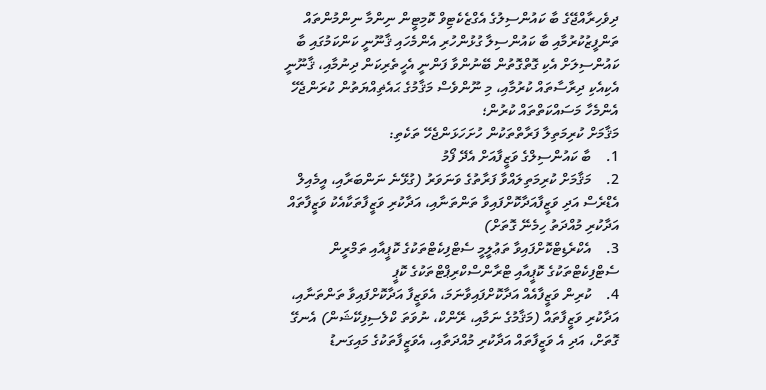ދިވެހިރާއްޖޭގެ ބާ ކައުންސިލުގެ އެގްޒެކެޓިވް ކޮމިޓީން ނިންމާ ނިންމުންތައް ތަންފީޒުކުރުމާއި ބާ ކައުންސިލާ ގުޅުންހުރި އެންމެހައި ޤާނޫނީ ކަންކަމުގައި ބާ ކައުންސިލަށް އެކި ގޮތްގޮތުން ބޭނުންވާ ފަންނީ އެހީތެރިކަން ދިނުމާއި، ޤާނޫނީ އެކިއެކި ދިރާސާތައް ކުރުމާއި، މި ނޫންވެސް މަޤާމުގެ ޙައެޡިއްޔަތުން ކުރަންޖެހޭ އެންމެހާ މަސައްކަތްތައް ކުރުން؛
މަޤާމަށް ކުރިމަތިލާ ފަރާތްތަކުން ހުށަހަޅަންޖެހޭ ތަކެތި:
1.    ބާ ކައުންސިލްގެ ވަޒީފާއަށް އެދޭ ފޯމު
2.    މަޤާމަށް ކުރިމަތިލައްވާ ފަރާތުގެ ވަނަވަރު (ގުޅޭނެ ނަންބަރާއި، އީމެއިލް އެޑްރެސް އަދި ވަޒީފާއަދާކޮށްފައިވާ ތަންތަނާއި، އަދާކުރި ވަޒީފާތަކާއެކު ވަޒީފާތައް އަދާކުރި މުއްދަތު ހިމެނޭ ގޮތަށް)
3.    އެކްރެޑިޓްކޮށްފައިވާ ތަޢުލީމީ ސެޓްފިކެޓްތަކުގެ ކޮޕީއާއި ތަމްރީން ސެޓްފިކެޓްތަކުގެ ކޮޕީއާއި ޓްރާންސްކްރިޕްޓްތަކުގެ ކޮޕީ
4.    ކުރިން ވަޒީފާއެއް އަދާކޮށްފައިވާނަމަ، އެވަޒީފާ އަދާކޮށްފައިވާ ތަންތަނާއި، އަދާކުރި ވަޒީފާތައް (މަޤާމުގެ ނަމާއި، ރޭންކް، ނުވަތަ ކްލެސިފިކޭޝަން) އެނގޭ ގޮތަށް، އަދި އެ ވަޒީފާތައް އަދާކުރި މުއްދަތާއި، އެވަޒީފާތަކުގެ މައިގަނޑު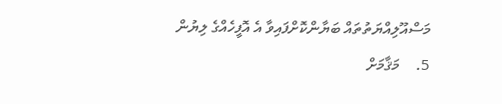މަސްއޫލިއްޔަތުތައް ބަޔާންކޮށްފައިވާ އެ އޮފީހެއްގެ ލިޔުން
5.    މަޤާމަށް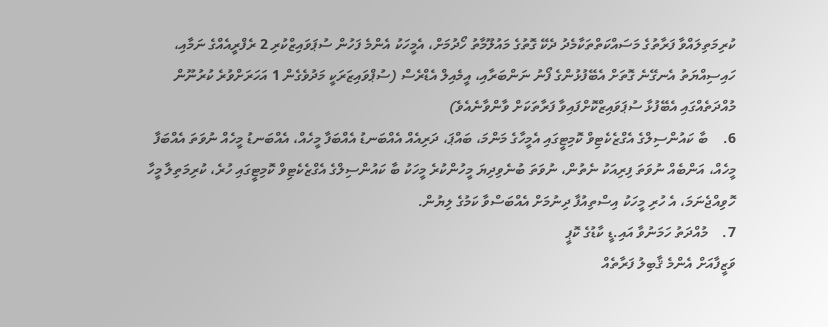ކުރިމަތިލައްވާ ފަރާތުގެ މަސައްކަތްތަކާމެދު ދެކޭ ގޮތުގެ މައުލޫމާތު ހޯދުމަށް، އެމީހަކު އެންމެ ފަހުން ސުޕަވައިޒްކުރި 2 ރެފްރީއެއްގެ ނަމާއި، ހައިސިއްޔަތު އެނގޭނެ ގޮތަށް އެބޭފުޅުންގެ ފޯނު ނަންބަރާއި، އީމެއިލް އެޑްރެސް (ސުޕްވައިޒަރަކީ މަދުވެގެން 1 އަހަރަށްވުރެ ކުރުނޫން މުއްދަތެއްގައި އެބޭފުޅާ ސުޕަވައިޒްކޮށްފައިވާ ފަރާތަކަށް ވާންވާނެއެވެ)
6.    ބާ ކައުންސިލްގެ އެގްޒެކެޓިވް ކޮމިޓީގައި އެމީހާގެ މަންމަ، ބައްޕަ، ދަރިއެއް އެއްބަނޑު އެއްބަފާ މީހެއް، އެއްބަނޑު މީހެއް ނުވަތަ އެއްބަފާ މީހެއް، އަންބެއް ނުވަތަ ފިރިއަކު ނެތުން، ނުވަތަ ބުނެވިދިޔަ މީހުންކުރެ މީހަކު ބާ ކައުންސިލްގެ އެގްޒެކެޓިވް ކޮމިޓީގައި ހުރެ، ކުރިމަތިލާ މީހާ ހޮވިއްޖެނަމަ، އެ ހުރި މީހަކު އިސްތިއުފާ ދިނުމަށް އެއްބަސްވާ ކަމުގެ ލިޔުން.
7.    މުއްދަތު ހަމަނުވާ އައި.ޑީ ކާޑުގެ ކޮޕީ
ވަޒީފާއަށް އެންމެ ޤާބިލު ފަރާތެއް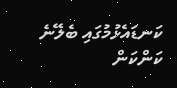ކަނޑައެޅުމުގައި ބެލޭނެ ކަންކަން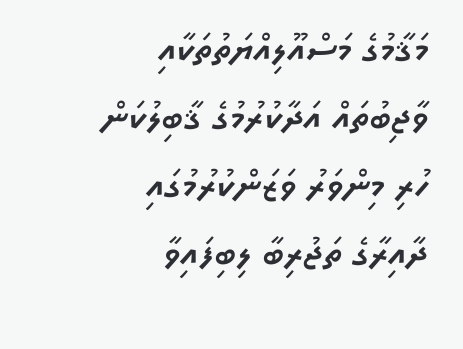މަޤާމުގެ މަސްއޫލިއްޔަތުތަކާއި ވާޖިބުތައް އަދާކުރުމުގެ ޤާބިލުކަން ހުރި މިންވަރު ވަޒަންކުރުމުގައި ދާއިރާގެ ތަޖުރިބާ ލިބިފައިވާ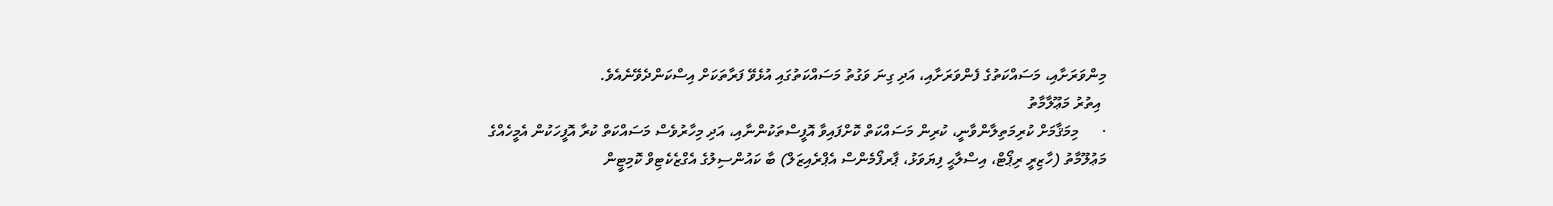މިންވަރަށާއި، މަސައްކަތުގެ ފެންވަރަށާއި، އަދި ގިނަ ވަގުތު މަސައްކަތުގައި އުޅެވޭ ފަރާތަކަށް އިސްކަންދެވޭނެއެވެ.
 އިތުރު މަޢޫލާމާތު
·      މިމަޤާމަށް ކުރިމަތިލާންވާނީ، ކުރިން މަސައްކަތް ކޮށްފައިވާ އޮފީސްތަކުންނާއި، އަދި މިހާރުވެސް މަސައްކަތް ކުރާ އޮފީހަކުން އެމީހެއްގެ މަޢުލޫމާތު (ހާޒިރީ ރިޕޯޓް، އިސްލާޙީ ފިޔަވަޅު، ޕާރފޯމެންސް އެޕްރެއިޒަލް) ބާ ކައުންސިލުގެ އެގްޒެކެޓިވް ކޮމިޓީން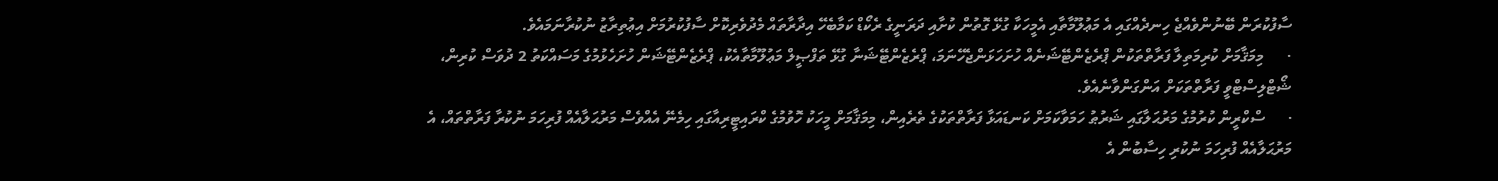ސާފުކުރަން ބޭނުންވެއްޖެ ހިނދެއްގައި އެ މަޢުލޫމާތާއި އެމީހަކާ ގުޅޭ ގޮތުން ކުށާއި ދަރަނީގެ ރެކޯޑް ކަމާބެހޭ އިދާރާތައް މެދުވެރިކޮށް ސާފުކުރުމަށް އިޢުތިރާޒު ނުކުރާނަމައެވެ.
·      މިމަޤާމަށް ކުރިމަތިލާ ފަރާތްތަކުން ޕްރެޒެންޓޭޝަނެއް ހުށަހަޅަންޖެހޭނަމަ، ޕްރެޒެންޓޭޝަނާ ގުޅޭ ތަފްޞީލް މަޢުލޫމާތާއެކު، ޕްރެޒެންޓޭޝަން ހުށަހެޅުމުގެ މަސައްކަތު 2 ދުވަސް ކުރިން، ޝޯޓްލިސްޓްވީ ފަރާތްތަކަށް އަންގަންވާނެއެވެ.
·      ސްކްރީން ކުރުމުގެ މަރުޙަލާގައި ޝަރުޠު ހަމަވާކަމަށް ކަނޑައަޅާ ފަރާތްތަކުގެ ތެރެއިން، މިމަޤާމަށް މީހަކު ހޮވުމުގެ ކްރައިޓީރިއާގައި ހިމެނޭ އެއްވެސް މަރުޙަލާއެއް ފުރިހަމަ ނުކުރާ ފަރާތްތައް، އެ މަރުޙަލާއެއް ފުރިހަމަ ނުކުރި ހިސާބުން އެ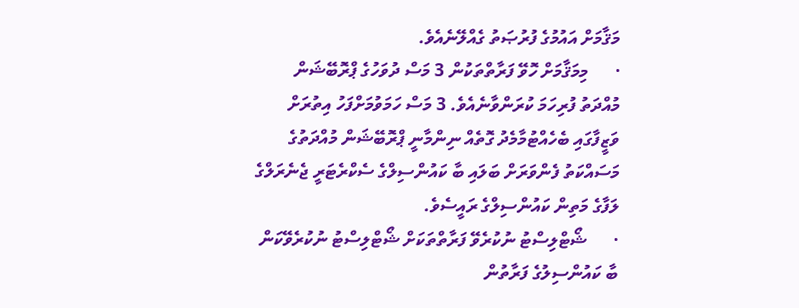މަޤާމަށް އައުމުގެ ފުރުޞަތު ގެއްލޭނެއެވެ.
·      މިމަޤާމަށް ހޮވޭ ފަރާތްތަކުން 3 މަސް ދުވަހުގެ ޕްރޮބޭޝަން މުއްދަތު ފުރިހަމަ ކުރަންވާނެއެވެ. 3 މަސް ހަމަވުމަށްފަހު އިތުރަށް ވަޒީފާގައި ބެހެއްޓުމާމެދު ގޮތެއް ނިންމާނީ ޕްރޮބޭޝަން މުއްދަތުގެ މަސައްކަތު ފެންވަރަށް ބަލައި ބާ ކައުންސިލްގެ ސެކްރެޓަރީ ޖެނެރަލްގެ ލަފާގެ މަތިން ކައުންސިލްގެ ރައީސެވެ.
·      ޝޯޓްލިސްޓު ނުކުރެވޭ ފަރާތްތަކަށް ޝޯޓްލިސްޓު ނުކުރެވޭކަން ބާ ކައުންސިލުގެ ފަރާތުން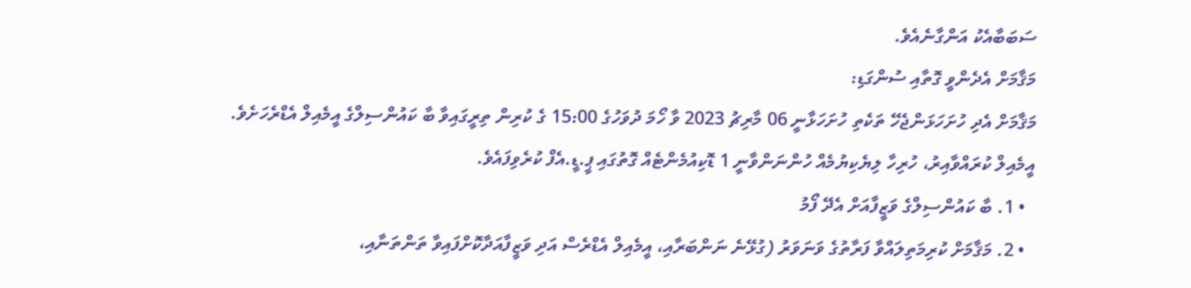ސަބަބާއެކު އަންގާނެއެވެ.
މަޤާމަށް އެދެންވީ ގޮތާއި ސުންގަޑި:
މަޤާމަށް އެދި ހުށަހަޅަންޖެހޭ ތަކެތި ހުށަހަޅާނީ 06 މާރިޗު 2023 ވާ ހޯމަ ދުވަހުގެ 15:00 ގެ ކުރިން ތިރީގައިވާ ބާ ކައުންސިލްގެ އީމެއިލް އެޑްރެހަށެވެ.
އީމެއިލް ކުރައްވާއިރު، ހުރިހާ ލިޔެކިޔުމެއް ހުންނަންވާނީ 1 ޑޮކިއުމެންޓެއް ގޮތުގައި ޕީ.ޑީ.އެފް ކުރެވިފައެވެ.
  • 1. ބާ ކައުންސިލްގެ ވަޒީފާއަށް އެދޭ ފޯމު
  • 2. މަޤާމަށް ކުރިމަތިލައްވާ ފަރާތުގެ ވަނަވަރު (ގުޅޭނެ ނަންބަރާއި، އީމެއިލް އެޑްރެސް އަދި ވަޒީފާއަދާކޮށްފައިވާ ތަންތަނާއި،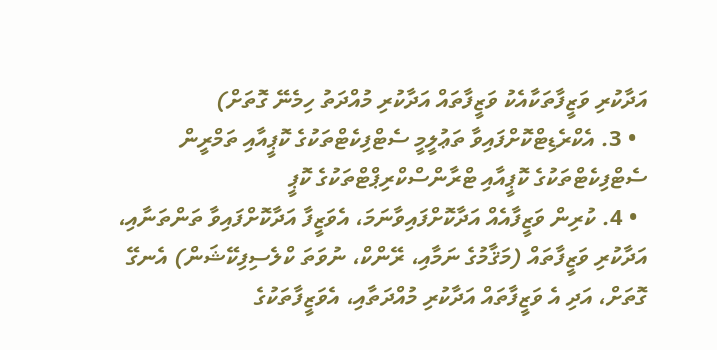އަދާކުރި ވަޒީފާތަކާއެކު ވަޒީފާތައް އަދާކުރި މުއްދަތު ހިމެނޭ ގޮތަށް)
  • 3. އެކްރެޑިޓްކޮށްފައިވާ ތަޢުލީމީ ސެޓްފިކެޓްތަކުގެ ކޮޕީއާއި ތަމްރީން ސެޓްފިކެޓްތަކުގެ ކޮޕީއާއި ޓްރާންސްކްރިޕްޓްތަކުގެ ކޮޕީ
  • 4. ކުރިން ވަޒީފާއެއް އަދާކޮށްފައިވާނަމަ، އެވަޒީފާ އަދާކޮށްފައިވާ ތަންތަނާއި، އަދާކުރި ވަޒީފާތައް (މަޤާމުގެ ނަމާއި، ރޭންކް، ނުވަތަ ކްލެސިފިކޭޝަން) އެނގޭ ގޮތަށް، އަދި އެ ވަޒީފާތައް އަދާކުރި މުއްދަތާއި، އެވަޒީފާތަކުގެ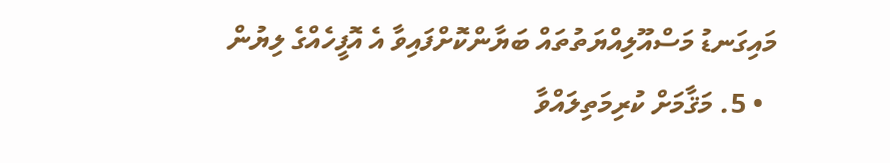މައިގަނޑު މަސްއޫލިއްޔަތުތައް ބަޔާންކޮށްފައިވާ އެ އޮފީހެއްގެ ލިޔުން
  • 5. މަޤާމަށް ކުރިމަތިލައްވާ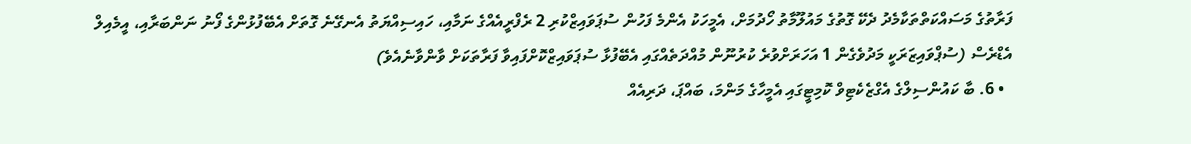ފަރާތުގެ މަސައްކަތްތަކާމެދު ދެކޭ ގޮތުގެ މައުލޫމާތު ހޯދުމަށް، އެމީހަކު އެންމެ ފަހުން ސުޕަވައިޒްކުރި 2 ރެފްރީއެއްގެ ނަމާއި، ހައިސިއްޔަތު އެނގޭނެ ގޮތަށް އެބޭފުޅުންގެ ފޯނު ނަންބަރާއި، އީމެއިލް އެޑްރެސް (ސުޕްވައިޒަރަކީ މަދުވެގެން 1 އަހަރަށްވުރެ ކުރުނޫން މުއްދަތެއްގައި އެބޭފުޅާ ސުޕަވައިޒްކޮށްފައިވާ ފަރާތަކަށް ވާންވާނެއެވެ)
  • 6. ބާ ކައުންސިލްގެ އެގްޒެކެޓިވް ކޮމިޓީގައި އެމީހާގެ މަންމަ، ބައްޕަ، ދަރިއެއް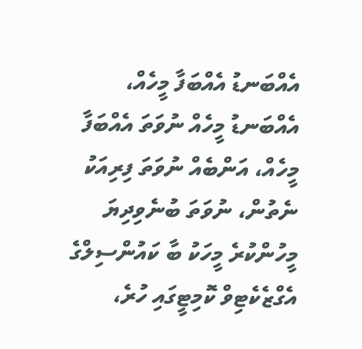އެއްބަނޑު އެއްބަފާ މީހެއް، އެއްބަނޑު މީހެއް ނުވަތަ އެއްބަފާ މީހެއް، އަންބެއް ނުވަތަ ފިރިއަކު ނެތުން، ނުވަތަ ބުނެވިދިޔަ މީހުންކުރެ މީހަކު ބާ ކައުންސިލްގެ އެގްޒެކެޓިވް ކޮމިޓީގައި ހުރެ،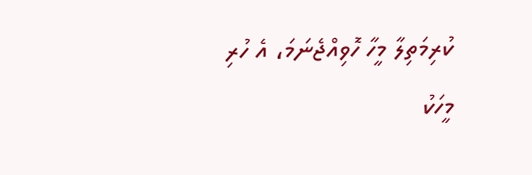ކުރިމަތިލާ މީހާ ހޮވިއްޖެނަމަ، އެ ހުރި މީހަކު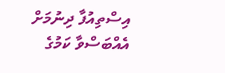އިސްތިއުފާ ދިނުމަށް އެއްބަސްވާ ކަމުގެ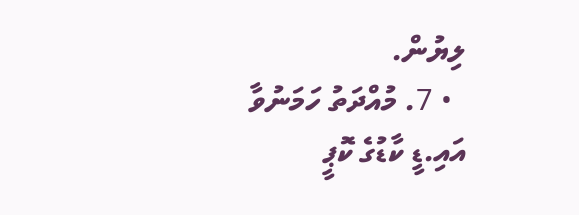ލިޔުން.
  • 7. މުއްދަތު ހަމަނުވާ އައި.ޑީ ކާޑުގެ ކޮޕީ